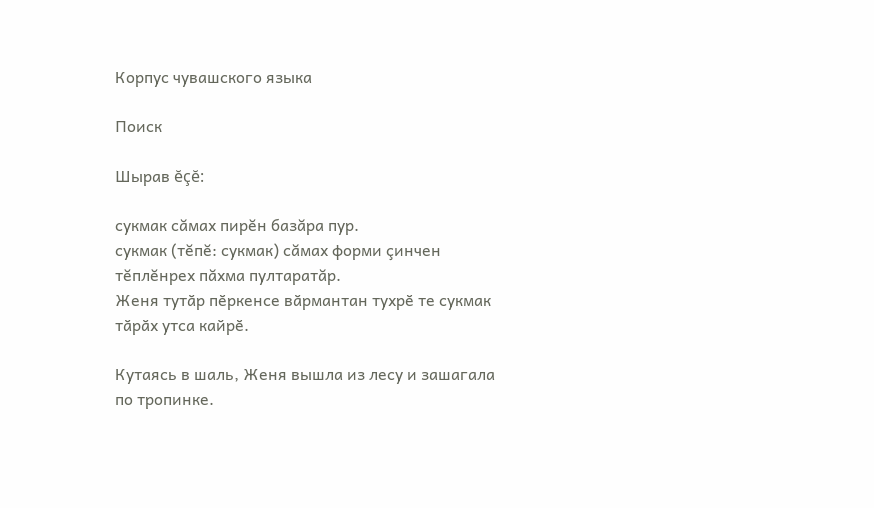Корпус чувашского языка

Поиск

Шырав ĕçĕ:

сукмак сăмах пирĕн базăра пур.
сукмак (тĕпĕ: сукмак) сăмах форми çинчен тĕплĕнрех пăхма пултаратăр.
Женя тутӑр пӗркенсе вӑрмантан тухрӗ те сукмак тӑрӑх утса кайрӗ.

Кутаясь в шаль, Женя вышла из лесу и зашагала по тропинке.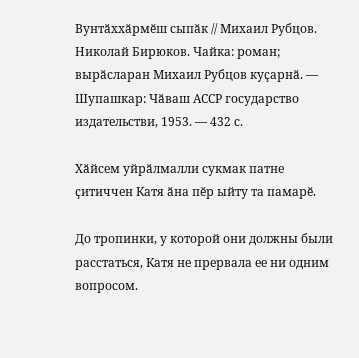Вунтӑххӑрмӗш сыпӑк // Михаил Рубцов. Николай Бирюков. Чайка: роман; вырӑсларан Михаил Рубцов куҫарнӑ. — Шупашкар: Чӑваш АССР государство издательстви, 1953. — 432 с.

Хӑйсем уйрӑлмалли сукмак патне ҫитиччен Катя ӑна пӗр ыйту та памарӗ.

До тропинки, у которой они должны были расстаться, Катя не прервала ее ни одним вопросом.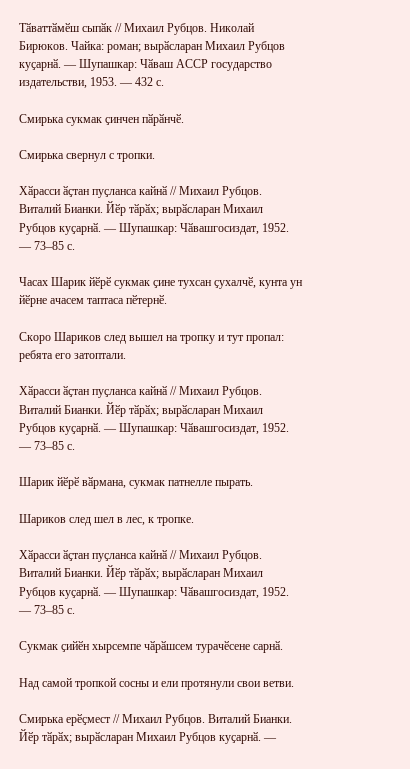Тӑваттӑмӗш сыпӑк // Михаил Рубцов. Николай Бирюков. Чайка: роман; вырӑсларан Михаил Рубцов куҫарнӑ. — Шупашкар: Чӑваш АССР государство издательстви, 1953. — 432 с.

Смирька сукмак ҫинчен пӑрӑнчӗ.

Смирька свернул с тропки.

Хӑрасси ӑҫтан пуҫланса кайнӑ // Михаил Рубцов. Виталий Бианки. Йӗр тӑрӑх; вырӑсларан Михаил Рубцов куҫарнӑ. — Шупашкар: Чӑвашгосиздат, 1952. — 73–85 с.

Часах Шарик йӗрӗ сукмак ҫине тухсан ҫухалчӗ, кунта ун йӗрне ачасем таптаса пӗтернӗ.

Скоро Шариков след вышел на тропку и тут пропал: ребята его затоптали.

Хӑрасси ӑҫтан пуҫланса кайнӑ // Михаил Рубцов. Виталий Бианки. Йӗр тӑрӑх; вырӑсларан Михаил Рубцов куҫарнӑ. — Шупашкар: Чӑвашгосиздат, 1952. — 73–85 с.

Шарик йӗрӗ вӑрмана, сукмак патнелле пырать.

Шариков след шел в лес, к тропке.

Хӑрасси ӑҫтан пуҫланса кайнӑ // Михаил Рубцов. Виталий Бианки. Йӗр тӑрӑх; вырӑсларан Михаил Рубцов куҫарнӑ. — Шупашкар: Чӑвашгосиздат, 1952. — 73–85 с.

Сукмак ҫийӗн хырсемпе чӑрӑшсем турачӗсене сарнӑ.

Над самой тропкой сосны и ели протянули свои ветви.

Смирька ерӗҫмест // Михаил Рубцов. Виталий Бианки. Йӗр тӑрӑх; вырӑсларан Михаил Рубцов куҫарнӑ. —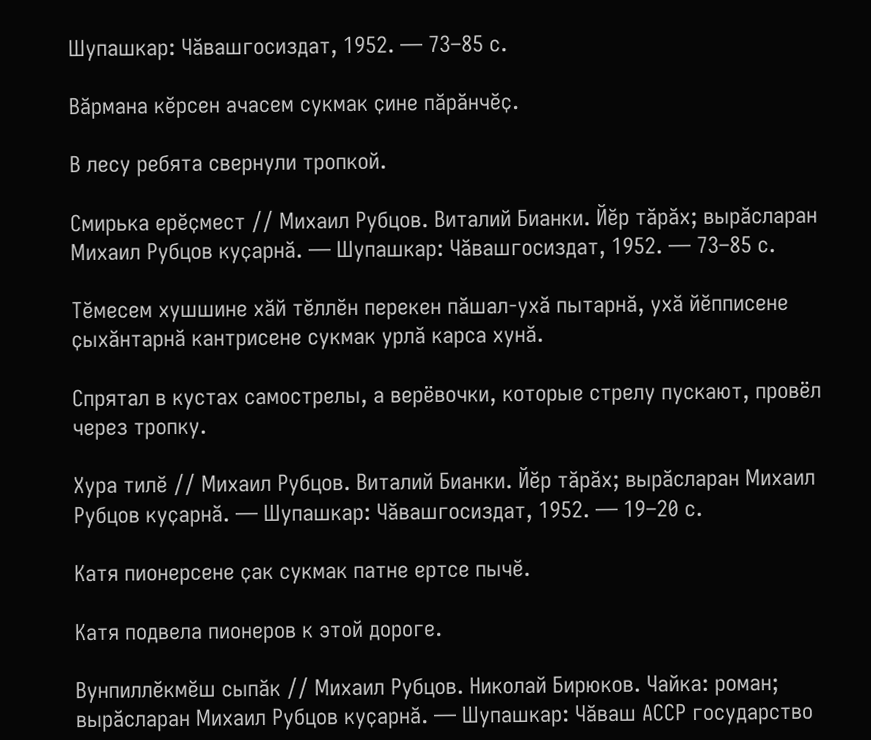Шупашкар: Чӑвашгосиздат, 1952. — 73–85 с.

Вӑрмана кӗрсен ачасем сукмак ҫине пӑрӑнчӗҫ.

В лесу ребята свернули тропкой.

Смирька ерӗҫмест // Михаил Рубцов. Виталий Бианки. Йӗр тӑрӑх; вырӑсларан Михаил Рубцов куҫарнӑ. — Шупашкар: Чӑвашгосиздат, 1952. — 73–85 с.

Тӗмесем хушшине хӑй тӗллӗн перекен пӑшал-ухӑ пытарнӑ, ухӑ йӗпписене ҫыхӑнтарнӑ кантрисене сукмак урлӑ карса хунӑ.

Спрятал в кустах самострелы, а верёвочки, которые стрелу пускают, провёл через тропку.

Хура тилӗ // Михаил Рубцов. Виталий Бианки. Йӗр тӑрӑх; вырӑсларан Михаил Рубцов куҫарнӑ. — Шупашкар: Чӑвашгосиздат, 1952. — 19–20 с.

Катя пионерсене ҫак сукмак патне ертсе пычӗ.

Катя подвела пионеров к этой дороге.

Вунпиллӗкмӗш сыпӑк // Михаил Рубцов. Николай Бирюков. Чайка: роман; вырӑсларан Михаил Рубцов куҫарнӑ. — Шупашкар: Чӑваш АССР государство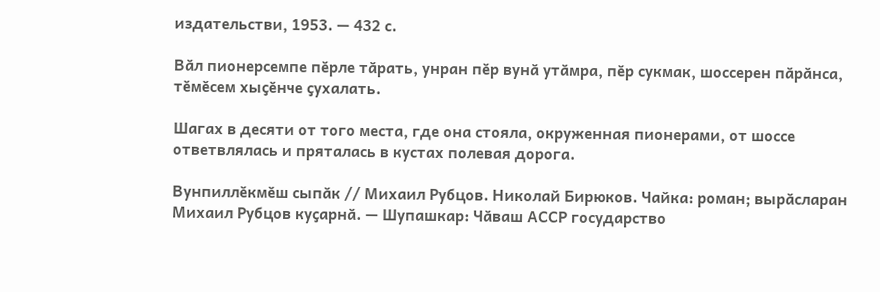издательстви, 1953. — 432 с.

Вӑл пионерсемпе пӗрле тӑрать, унран пӗр вунӑ утӑмра, пӗр сукмак, шоссерен пӑрӑнса, тӗмӗсем хыҫӗнче ҫухалать.

Шагах в десяти от того места, где она стояла, окруженная пионерами, от шоссе ответвлялась и пряталась в кустах полевая дорога.

Вунпиллӗкмӗш сыпӑк // Михаил Рубцов. Николай Бирюков. Чайка: роман; вырӑсларан Михаил Рубцов куҫарнӑ. — Шупашкар: Чӑваш АССР государство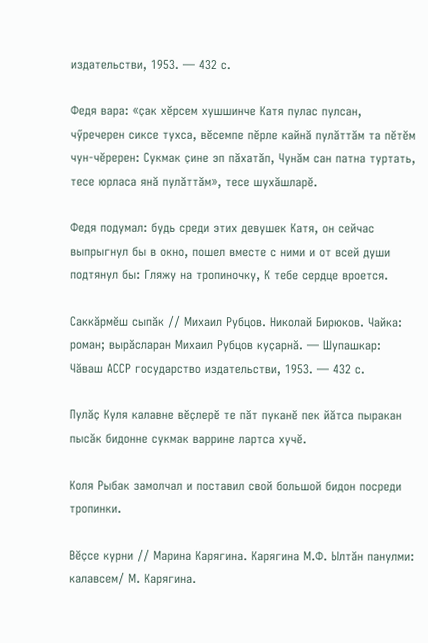издательстви, 1953. — 432 с.

Федя вара: «ҫак хӗрсем хушшинче Катя пулас пулсан, чӳречерен сиксе тухса, вӗсемпе пӗрле кайнӑ пулӑттӑм та пӗтӗм чун-чӗререн: Сукмак ҫине эп пӑхатӑп, Чунӑм сан патна туртать, тесе юрласа янӑ пулӑттӑм», тесе шухӑшларӗ.

Федя подумал: будь среди этих девушек Катя, он сейчас выпрыгнул бы в окно, пошел вместе с ними и от всей души подтянул бы: Гляжу на тропиночку, К тебе сердце вроется.

Саккӑрмӗш сыпӑк // Михаил Рубцов. Николай Бирюков. Чайка: роман; вырӑсларан Михаил Рубцов куҫарнӑ. — Шупашкар: Чӑваш АССР государство издательстви, 1953. — 432 с.

Пулӑҫ Куля калавне вӗҫлерӗ те пӑт пуканӗ пек йӑтса пыракан пысӑк бидонне сукмак варрине лартса хучӗ.

Коля Рыбак замолчал и поставил свой большой бидон посреди тропинки.

Вӗҫсе курни // Марина Карягина. Карягина М.Ф. Ылтӑн панулми: калавсем/ М. Карягина.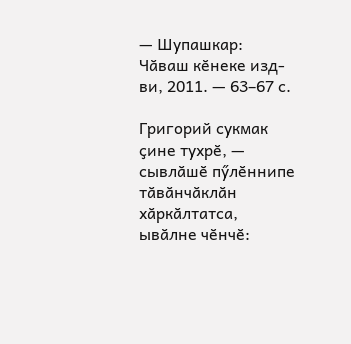— Шупашкар: Чӑваш кӗнеке изд-ви, 2011. — 63–67 с.

Григорий сукмак ҫине тухрӗ, — сывлӑшӗ пӳлӗннипе тӑвӑнчӑклӑн хӑркӑлтатса, ывӑлне чӗнчӗ: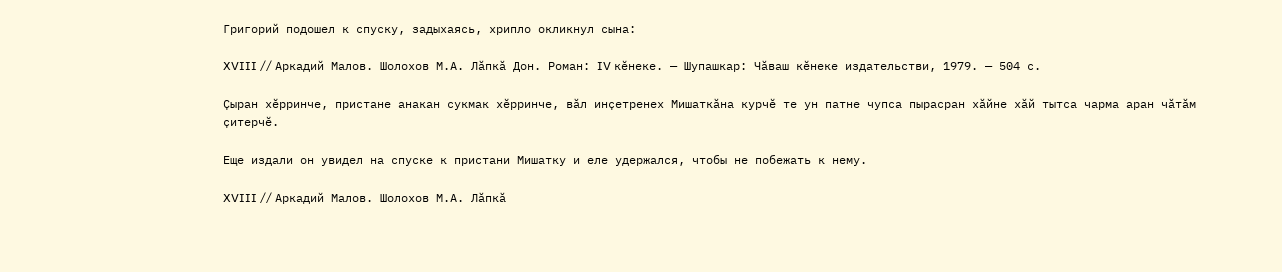Григорий подошел к спуску, задыхаясь, хрипло окликнул сына:

XVIII // Аркадий Малов. Шолохов М.А. Лӑпкӑ Дон. Роман: IV кӗнеке. — Шупашкар: Чӑваш кӗнеке издательстви, 1979. — 504 с.

Ҫыран хӗрринче, пристане анакан сукмак хӗрринче, вӑл инҫетренех Мишаткӑна курчӗ те ун патне чупса пырасран хӑйне хӑй тытса чарма аран чӑтӑм ҫитерчӗ.

Еще издали он увидел на спуске к пристани Мишатку и еле удержался, чтобы не побежать к нему.

XVIII // Аркадий Малов. Шолохов М.А. Лӑпкӑ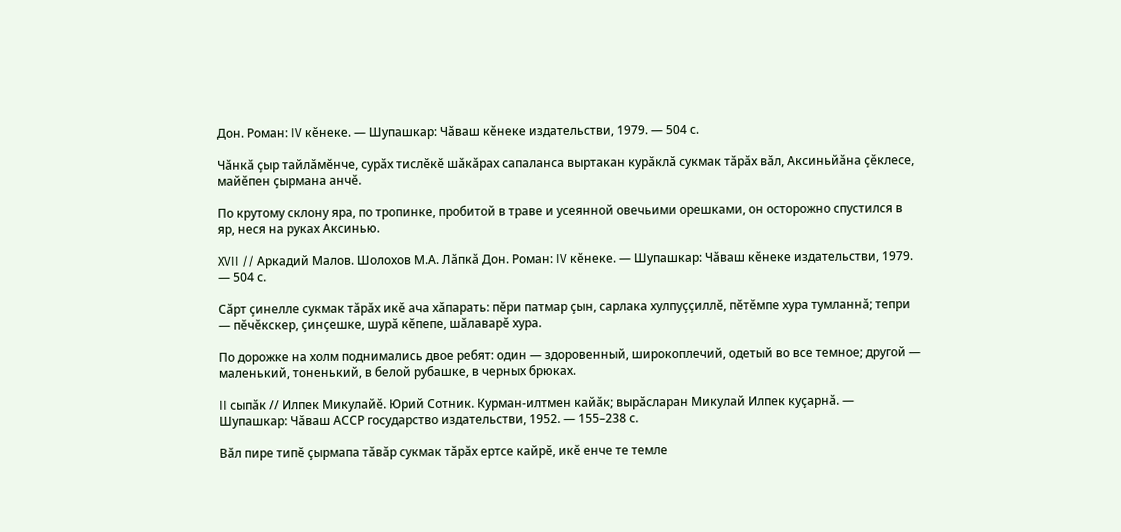Дон. Роман: IV кӗнеке. — Шупашкар: Чӑваш кӗнеке издательстви, 1979. — 504 с.

Чӑнкӑ ҫыр тайлӑмӗнче, сурӑх тислӗкӗ шӑкӑрах сапаланса выртакан курӑклӑ сукмак тӑрӑх вӑл, Аксиньйӑна ҫӗклесе, майӗпен ҫырмана анчӗ.

По крутому склону яра, по тропинке, пробитой в траве и усеянной овечьими орешками, он осторожно спустился в яр, неся на руках Аксинью.

XVII // Аркадий Малов. Шолохов М.А. Лӑпкӑ Дон. Роман: IV кӗнеке. — Шупашкар: Чӑваш кӗнеке издательстви, 1979. — 504 с.

Сӑрт ҫинелле сукмак тӑрӑх икӗ ача хӑпарать: пӗри патмар ҫын, сарлака хулпуҫҫиллӗ, пӗтӗмпе хура тумланнӑ; тепри — пӗчӗкскер, ҫинҫешке, шурӑ кӗпепе, шӑлаварӗ хура.

По дорожке на холм поднимались двое ребят: один — здоровенный, широкоплечий, одетый во все темное; другой — маленький, тоненький, в белой рубашке, в черных брюках.

II сыпӑк // Илпек Микулайӗ. Юрий Сотник. Курман-илтмен кайӑк; вырӑсларан Микулай Илпек куҫарнӑ. — Шупашкар: Чӑваш АССР государство издательстви, 1952. — 155–238 с.

Вӑл пире типӗ ҫырмапа тӑвӑр сукмак тӑрӑх ертсе кайрӗ, икӗ енче те темле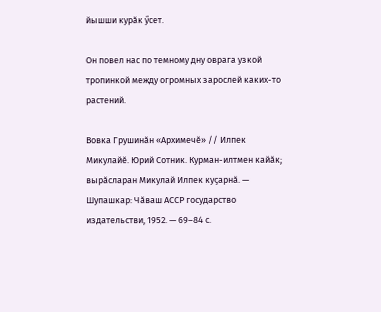йышши курӑк ӳсет.

Он повел нас по темному дну оврага узкой тропинкой между огромных зарослей каких-то растений.

Вовка Грушинӑн «Архимечӗ» // Илпек Микулайӗ. Юрий Сотник. Курман-илтмен кайӑк; вырӑсларан Микулай Илпек куҫарнӑ. — Шупашкар: Чӑваш АССР государство издательстви, 1952. — 69–84 с.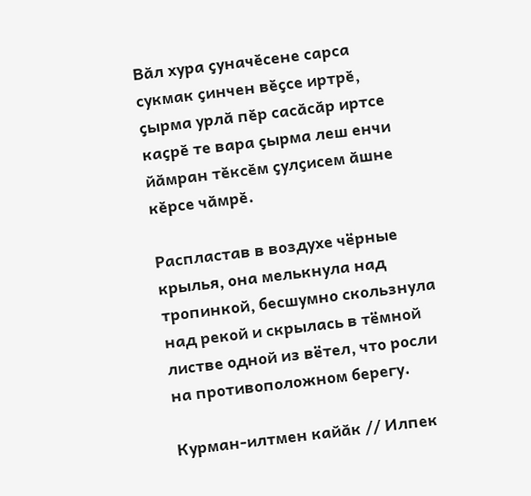Вӑл хура ҫуначӗсене сарса сукмак ҫинчен вӗҫсе иртрӗ, ҫырма урлӑ пӗр сасӑсӑр иртсе каҫрӗ те вара ҫырма леш енчи йӑмран тӗксӗм ҫулҫисем ӑшне кӗрсе чӑмрӗ.

Распластав в воздухе чёрные крылья, она мелькнула над тропинкой, бесшумно скользнула над рекой и скрылась в тёмной листве одной из вётел, что росли на противоположном берегу.

Курман-илтмен кайӑк // Илпек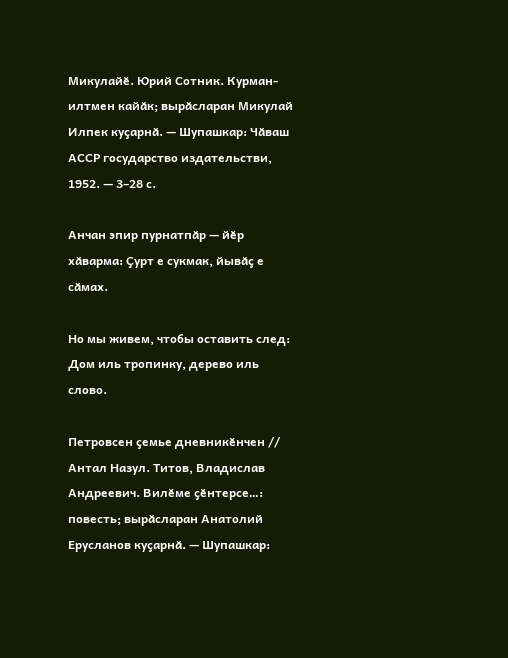Микулайӗ. Юрий Сотник. Курман-илтмен кайӑк; вырӑсларан Микулай Илпек куҫарнӑ. — Шупашкар: Чӑваш АССР государство издательстви, 1952. — 3–28 с.

Анчан эпир пурнатпӑр — йӗр хӑварма: Ҫурт е сукмак, йывӑҫ е сӑмах.

Но мы живем, чтобы оставить след: Дом иль тропинку, дерево иль слово.

Петровсен ҫемье дневникӗнчен // Антал Назул. Титов, Владислав Андреевич. Вилӗме ҫӗнтерсе…: повесть; вырӑсларан Анатолий Ерусланов куҫарнӑ. — Шупашкар: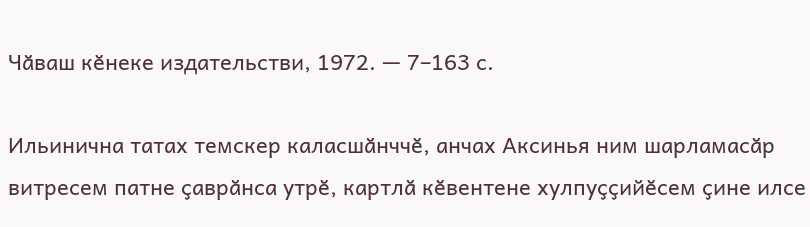Чӑваш кӗнеке издательстви, 1972. — 7–163 с.

Ильинична татах темскер каласшӑнччӗ, анчах Аксинья ним шарламасӑр витресем патне ҫаврӑнса утрӗ, картлӑ кӗвентене хулпуҫҫийӗсем ҫине илсе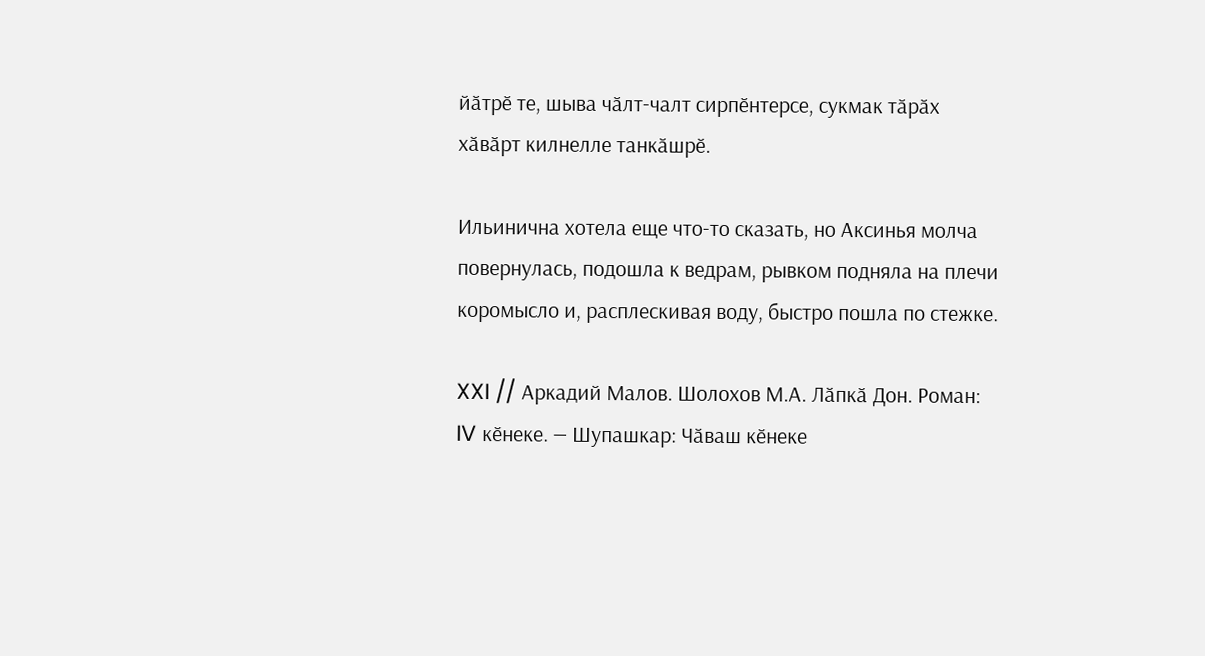йӑтрӗ те, шыва чӑлт-чалт сирпӗнтерсе, сукмак тӑрӑх хӑвӑрт килнелле танкӑшрӗ.

Ильинична хотела еще что-то сказать, но Аксинья молча повернулась, подошла к ведрам, рывком подняла на плечи коромысло и, расплескивая воду, быстро пошла по стежке.

XXI // Аркадий Малов. Шолохов М.А. Лӑпкӑ Дон. Роман: IV кӗнеке. — Шупашкар: Чӑваш кӗнеке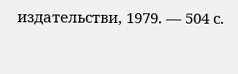издательстви, 1979. — 504 с.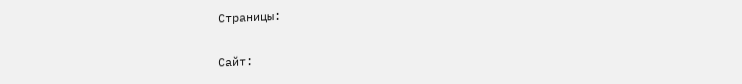Страницы:

Сайт: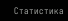Статистика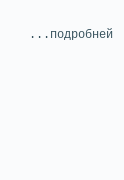...подробней